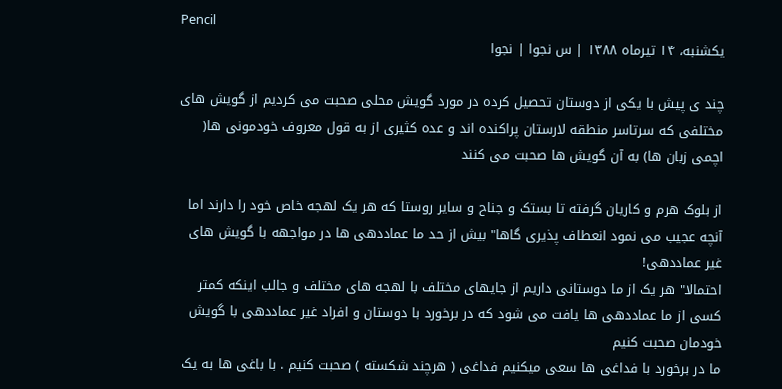Pencil
یکشنبه، ۱۴ تیرماه ۱۳۸۸ | س نجوا | نجوا

چند ی پیش با یکی از دوستان تحصیل کرده در مورد گویش محلی صحبت می کردیم از گویش های مختلفی که سرتاسر منطقه لارستان پراکنده اند و عده کثیری از به قول معروف خودمونی ها( اچمی زبان ها) به آن گویش ها صحبت می کنند

از بلوک هرم و کاریان گرفته تا بستک و جناح و سایر روستا که هر یک لهجه خاص خود را دارند اما آنچه عجیب می نمود انعطاف پذیری گاها" بیش از حد ما عماددهی ها در مواجهه با گویش های غیر عماددهی!
احتمالا" هر یک از ما دوستانی داریم از جایهای مختلف با لهجه های مختلف و جالب اینکه کمتر کسی از ما عماددهی ها یافت می شود که در برخورد با دوستان و افراد غیر عماددهی با گویش خودمان صحبت کنیم
ما در برخورد با فداغی ها سعی میکنیم فداغی ( هرچند شکسته ) صحبت کنیم . با باغی ها به یک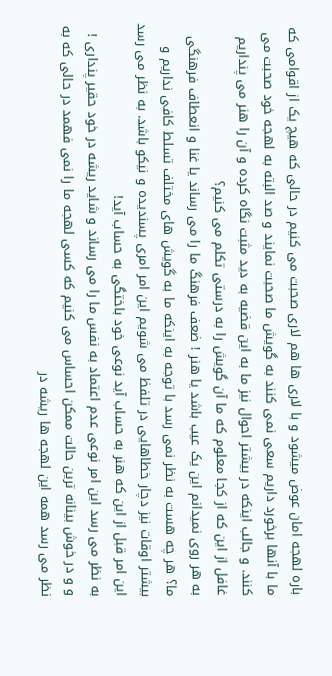باره لهجه امان عوض میشود و با لاری ها هم لاری صحبت می کنیم در حالی که هیچ یک از اقوامی که ما با آنها برخورد داریم سعی نمی کنند به گویش ما صحبت نمایند و صد البته به لهجه خود صحبت می کنند. و جالب اینکه در بیشتر احوال نیز ما به این قضیه به دید مثبت نگاه کرده و آن را هنر می پنداریم غافل از این که از کجا معلوم که ما آن گویش را به درستی تکلم می کنیم؟
به هر روی نمیدانم این یک عیب باشد یا هنر ! ضعف فرهنگ ما را می رساند یا غنا و انعطاف فرهنگی ما؟ هر چه هست به نظر نمی رسد با توجه به اینکه ما به گویش های مختلف تسلط کافی نداریم و بیشتر اوقات نیز دچار خطاهایی در تلفظ می شویم این امر امری پسندیده و نیکو باشد. به نظر می رسد این امر قبل از این که هنر به حساب آید نوعی خود باختگی به حساب آید!
به نظر می رسد این امر نوعی عدم اعتماد به نفس ما را می رساند و شاید ریشه در خود حقیر پنداری ! و و در خوش بینانه ترین حالت ممکن احساس می کنیم که کسی لهجه ما را نمی فهمد در حالی که به نظر می رسد همه این لهجه ها ریشه در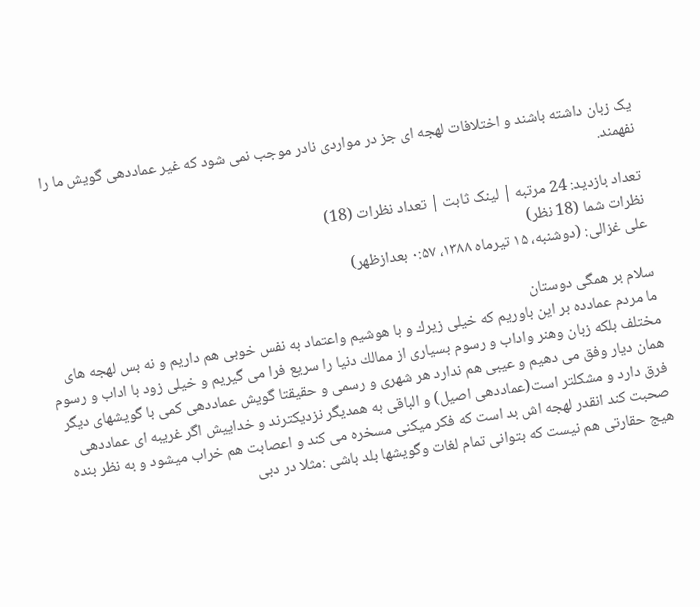یک زبان داشته باشند و اختلافات لهجه ای جز در مواردی نادر موجب نمی شود که غیر عماددهی گویش ما را نفهمند.

تعداد بازدید: 24 مرتبه | لینک ثابت | تعداد نظرات (18)
نظرات شما (18 نظر)
على غزالى: (دوشنبه، ۱۵ تیرماه ۱۳۸۸، ۰:۵۷ بعدازظهر)

سلام بر همگى دوستان
ما مردم عمادده بر اين باوريم كه خيلى زيرك و با هوشيم واعتماد به نفس خوبى هم داريم و نه بس لهجه هاى مختلف بلكه زبان وهنر واداب و رسوم بسيارى از ممالك دنيا را سريع فرا مى گيريم و خيلى زود با اداب و رسوم همان ديار وفق مى دهيم و عيبى هم ندارد هر شهرى و رسمى و حقيقتا گويش عماددهى كمى با گويشهاى ديگر فرق دارد و مشكلتر است(عماددهى اصيل) و الباقى به همديگر نزديكترند و خداييش اگر غريبه اى عماددهى صحبت كند انقدر لهجه اش بد است كه فكر ميكنى مسخره مى كند و اعصابت هم خراب ميشود و به نظر بنده هيج حقارتى هم نيست كه بتوانى تمام لغات وگويشها بلد باشى :مثلا در دبى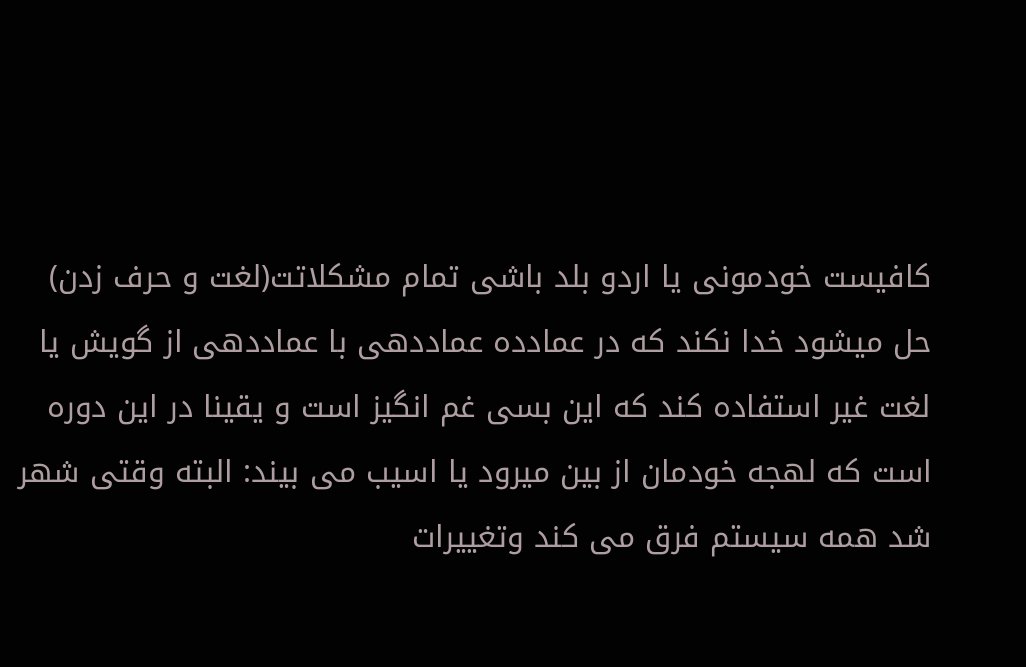كافيست خودمونى يا اردو بلد باشى تمام مشكلاتت(لغت و حرف زدن) حل ميشود خدا نكند كه در عمادده عماددهى با عماددهى از گويش يا لغت غير استفاده كند كه اين بسى غم انگيز است و يقينا در اين دوره است كه لهجه خودمان از بين ميرود يا اسيب مى بيند: البته وقتى شهر شد همه سيستم فرق مى كند وتغييرات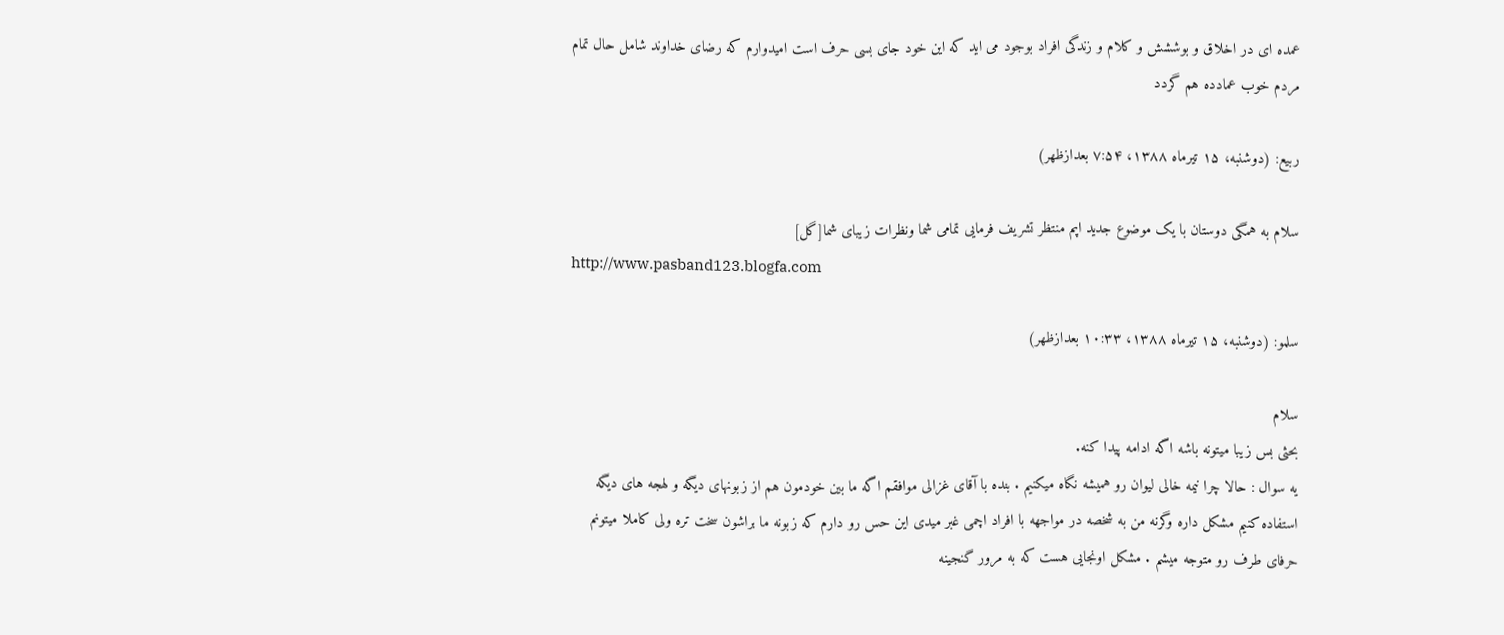عمده اى در اخلاق و بوششش و كلام و زندگى افراد بوجود مى ايد كه اين خود جاى بسى حرف است اميدوارم كه رضاى خداوند شامل حال تمام مردم خوب عمادده هم گردد

ربيع: (دوشنبه، ۱۵ تیرماه ۱۳۸۸، ۷:۵۴ بعدازظهر)

سلام به همگی دوستان با یک موضوع جدید اپم منتظر تشریف فرمایی تمامی شما ونظرات زیبای شما[گل]
http://www.pasband123.blogfa.com

سلمو: (دوشنبه، ۱۵ تیرماه ۱۳۸۸، ۱۰:۳۳ بعدازظهر)

سلام
بحثی بس زیبا میتونه باشه اگه ادامه پیدا کنه.
یه سوال : حالا چرا نیمه خالی لیوان رو همیشه نگاه میکنیم . بنده با آقای غزالی موافقم اگه ما بین خودمون هم از زبونهای دیگه و لهجه های دیگه استفاده کنیم مشکل داره وگرنه من به شخصه در مواجهه با افراد اچمی غبر میدی این حس رو دارم که زبونه ما براشون سخت تره ولی کاملا میتونم حرفای طرف رو متوجه میشم . مشکل اونجایی هست که به مرور گنجینه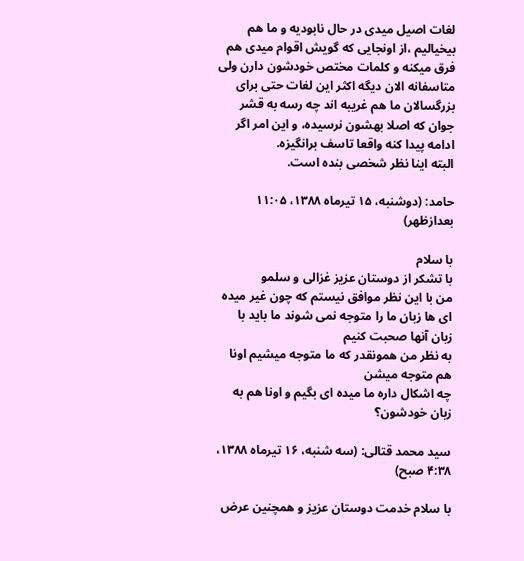لغات اصیل میدی در حال نابودیه و ما هم بیخیالیم ،از اونجایی که گویش اقوام میدی هم فرق میکنه و کلمات مختص خودشون دارن ولی متاسفانه الان دیگه اکثر این لغات حتی برای بزرگسالان ما هم غریبه اند چه رسه به قشر جوان که اصلا بهشون نرسیده، و این امر اگر ادامه پیدا کنه واقعا تاسف برانگیزه.
البته اینا نظر شخصی بنده است.

حامد: (دوشنبه، ۱۵ تیرماه ۱۳۸۸، ۱۱:۰۵ بعدازظهر)

با سلام
با تشکر از دوستان عزیز غزالی و سلمو
من با این نظر موافق نیستم که چون غیر میده ای ها زبان ما را متوجه نمی شوند ما باید با زبان آنها صحبت کنیم
به نظر من همونقدر که ما متوجه میشیم اونا هم متوجه میشن
چه اشکال داره ما میده ای بگیم و اونا هم به زبان خودشون؟

سید محمد قتالی: (سه شنبه، ۱۶ تیرماه ۱۳۸۸، ۴:۳۸ صبح)

با سلام خدمت دوستان عزیز و همچنین عرض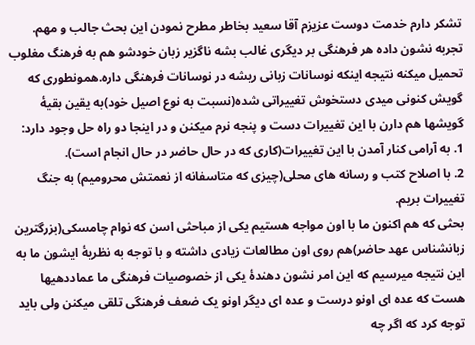تشکر دارم خدمت دوست عزیزم آقا سعید بخاطر مطرح نمودن این بحث جالب و مهم.
تجربه نشون داده هر فرهنگی بر دیگری غالب بشه ناگزیر زبان خودشو هم به فرهنگ مغلوب تحمیل میکنه نتیجه اینکه نوسانات زبانی ریشه در نوسانات فرهنگی داره.همونطوری که گویش کنونی میدی دستخوش تغییراتی شده(نسبت به نوع اصیل خود)به یقین بقیۀ گویشها هم دارن با این تغییرات دست و پنجه نرم میکنن و در اینجا دو راه حل وجود دارد:
1. به آرامی کنار آمدن با این تغییرات(کاری که در حال حاضر در حال انجام است).
2. با اصلاح کتب و رسانه های محلی(چیزی که متاسفانه از نعمتش محرومیم) به جنگ تغییرات بریم.
بحثی که هم اکنون ما با اون مواجه هستیم یکی از مباحثی اسن که نوام چامسکی(بزرگترین زبانشناس عهد حاضر)هم روی اون مطالعات زیادی داشته و با توجه به نظریۀ ایشون ما به این نتیجه میرسیم که این امر نشون دهندۀ یکی از خصوصیات فرهنگی ما عماددهیها هست که عده ای اونو درست و عده ای دیگر اونو یک ضعف فرهنگی تلقی میکنن ولی باید توجه کرد که اگر چه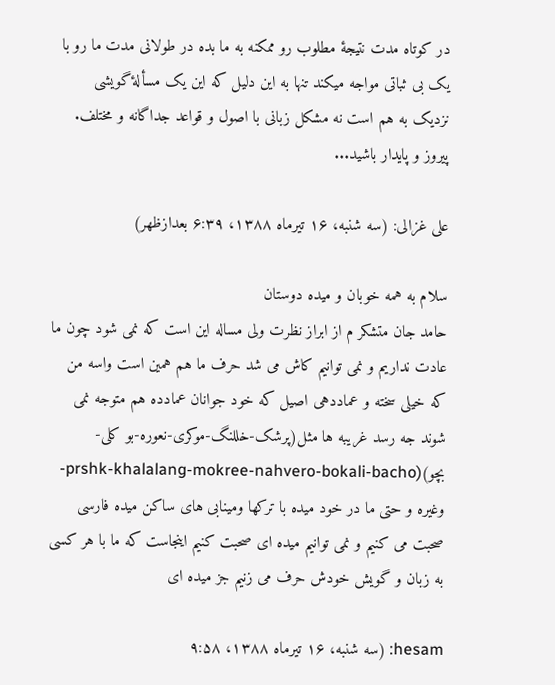در کوتاه مدت نتیجۀ مطلوب رو ممکنه به ما بده در طولانی مدت ما رو با یک بی ثباتی مواجه میکند تنها به این دلیل که این یک مسألۀ گویشی نزدیک به هم است نه مشکل زبانی با اصول و قواعد جداگانه و مختلف.
پیروز و پایدار باشید...

على غزالى: (سه شنبه، ۱۶ تیرماه ۱۳۸۸، ۶:۳۹ بعدازظهر)

سلام به همه خوبان و ميده دوستان
حامد جان متشكر م از ابراز نظرت ولى مساله اين است كه نمى شود چون ما عادت نداريم و نمى توانيم كاش مى شد حرف ما هم همين است واسه من كه خيلى سخته و عماددهى اصيل كه خود جوانان عمادده هم متوجه نمى شوند جه رسد غريبه ها مثل(پرشک-خللنگ-موکری-نعوره-بو کلی-بچو)(prshk-khalalang-mokree-nahvero-bokali-bacho-
وغیره و حتى ما در خود ميده با تركها ومينابى هاى ساكن ميده فارسى صحبت مى كنيم و نمى توانيم ميده اى صحبت كنيم اينجاست كه ما با هر كسى به زبان و گويش خودش حرف مى زنيم جز ميده اى

hesam: (سه شنبه، ۱۶ تیرماه ۱۳۸۸، ۹:۵۸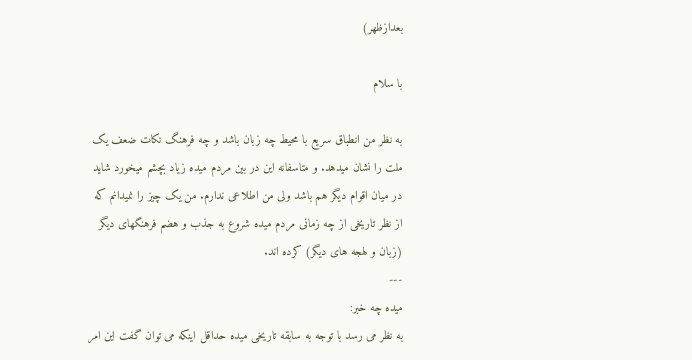بعدازظهر)

با سلام

به نظر من انطباق سریع با محیط چه زبان باشد و چه فرهنگ نکات ضعف یک ملت را نشان میدهد. و متاسفانه این در بین مردم میده زیاد بچشم میخورد شاید در میان اقوام دیگر هم باشد ولی من اطلاعی ندارم. من یک چیز را نمیدانم که از نظر تاریخی از چه زمانی مردم میده شروع به جذب و هضم فرهنگهای دیگر (زبان و لهجه های دیگر) کرده اند.
---
میده چه خبر:
به نظر می رسد با توجه به سابقه تاریخی میده حداقل اینکه می توان گفت این امر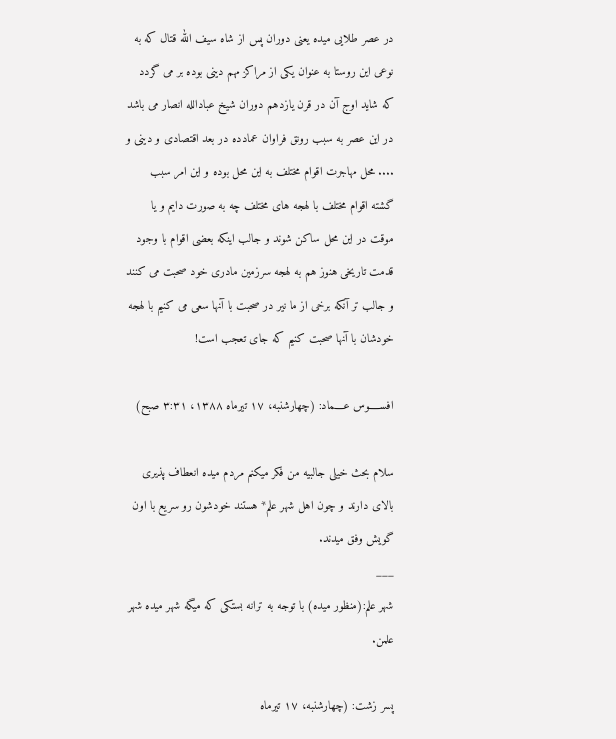در عصر طلایی میده یعنی دوران پس از شاه سیف الله قتال که به نوعی این روستا به عنوان یکی از مراکز مهم دینی بوده بر می گردد که شاید اوج آن در قرن یازدهم دوران شیخ عبادالله انصار می باشد در این عصر به سبب رونق فراوان عمادده در بعد اقتصادی و دینی و .... محل مهاجرت اقوام مختلف به این محل بوده و این امر سبب گشته اقوام مختلف با لهجه های مختلف چه به صورت دایم و یا موقت در این محل ساکن شوند و جالب اینکه بعضی اقوام با وجود قدمت تاریخی هنوز هم به لهجه سرزمین مادری خود صحبت می کنند و جالب تر آنکه برخی از ما نیر در صحبت با آنها سعی می کنیم با لهجه خودشان با آنها صحبت کنیم که جای تعجب است!

افســـــوس عــــماد: (چهارشنبه، ۱۷ تیرماه ۱۳۸۸، ۳:۳۱ صبح)

سلام بحث خیلی جالبیه من فکر میکنم مردم میده انعطاف پذیری بالای دارند و چون اهل شهر علم* هستند خودشون رو سریع با اون گویش وفق میدند.
___
شهر علم:(منظور میده) با توجه به ترانه بستکی که میگه شهر میده شهر علمن.

پسر زشت: (چهارشنبه، ۱۷ تیرماه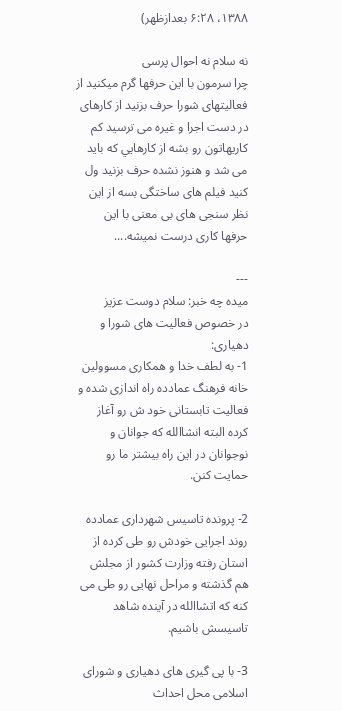۱۳۸۸، ۶:۲۸ بعدازظهر)

نه سلام نه احوال پرسی
چرا سرمون با این حرفها گرم میکنید از فعاليتهاى شورا حرف بزنيد از كارهاى در دست اجرا و غيره مى ترسيد كم كاريهاتون رو بشه از كارهايي كه بايد مى شد و هنوز نشده حرف بزنيد ول كنيد فيلم هاى ساختگى بسه از اين نظر سنجى هاى بى معنى با اين حرفها كارى درست نميشه....

---
میده چه خبر: سلام دوست عزیز
در خصوص فعالیت های شورا و دهیاری:
1- به لطف خدا و همکاری مسوولین خانه فرهنگ عمادده راه اندازی شده و فعالیت تابستانی خود ش رو آغاز کرده البته انشاالله که جوانان و نوجوانان در این راه بیشتر ما رو حمایت کنن.

2- پرونده تاسیس شهرداری عمادده روند اجرایی خودش رو طی کرده از استان رفته وزارت کشور از مجلش هم گذشته و مراحل نهایی رو طی می کنه که اتشاالله در آینده شاهد تاسیسش باشیم.

3- با پی گیری های دهیاری و شورای اسلامی محل احداث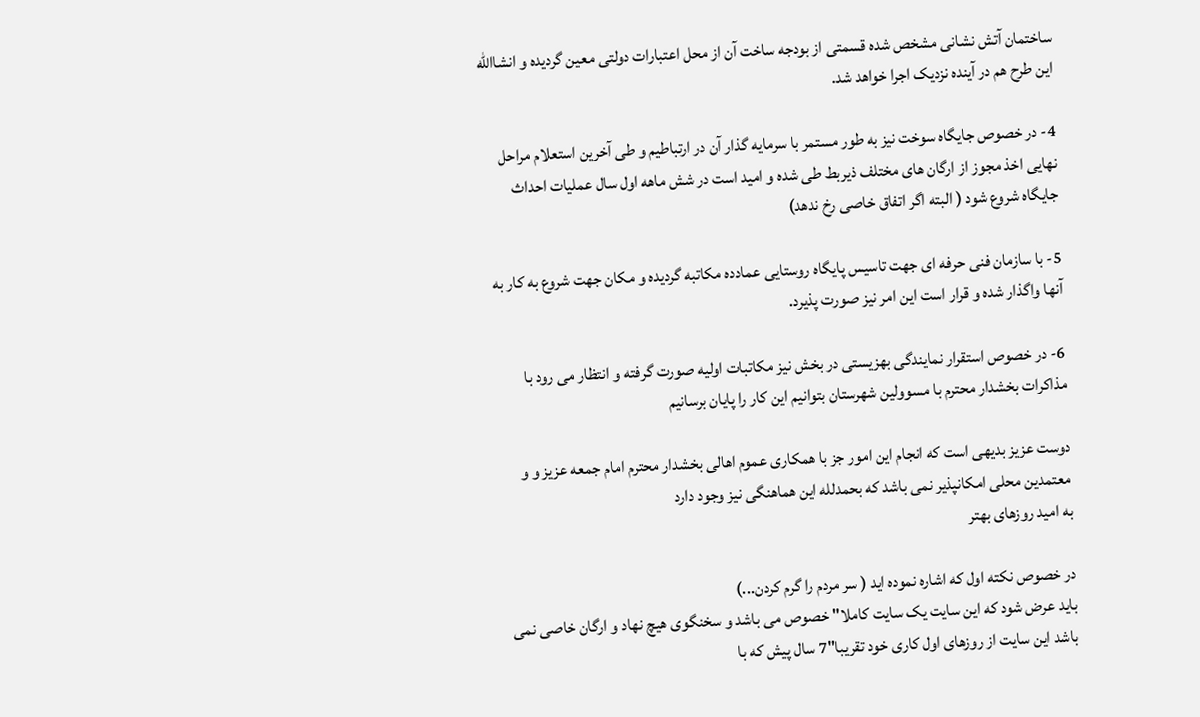ساختمان آتش نشانی مشخص شده قسمتی از بودجه ساخت آن از محل اعتبارات دولتی معین گردیده و انشاالله این طرح هم در آینده نزدیک اجرا خواهد شد.

4- در خصوص جایگاه سوخت نیز به طور مستمر با سرمایه گذار آن در ارتباطیم و طی آخرین استعلام مراحل نهایی اخذ مجوز از ارگان های مختلف ذیربط طی شده و امید است در شش ماهه اول سال عملیات احداث جایگاه شروع شود ( البته اگر اتفاق خاصی رخ ندهد)

5- با سازمان فنی حرفه ای جهت تاسیس پایگاه روستایی عمادده مکاتبه گردیده و مکان جهت شروع به کار به آنها واگذار شده و قرار است این امر نیز صورت پذیرد.

6- در خصوص استقرار نمایندگی بهزیستی در بخش نیز مکاتبات اولیه صورت گرفته و انتظار می رود با مذاکرات بخشدار محترم با مسوولین شهرستان بتوانیم این کار را پایان برسانیم

دوست عزیز بدیهی است که انجام این امور جز با همکاری عموم اهالی بخشدار محترم امام جمعه عزیز و و معتمدین محلی امکانپذیر نمی باشد که بحمدلله این هماهنگی نیز وجود دارد
به امید روزهای بهتر

در خصوص نکته اول که اشاره نموده اید ( سر مردم را گرم کردن...)
باید عرض شود که این سایت یک سایت کاملا" خصوص می باشد و سخنگوی هیچ نهاد و ارگان خاصی نمی باشد این سایت از روزهای اول کاری خود تقریبا"7 سال پیش که با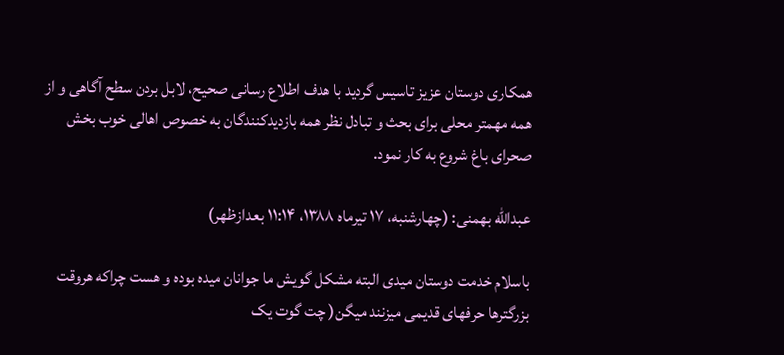همکاری دوستان عزیز تاسیس گردید با هدف اطلاع رسانی صحیح، لابل بردن سطح آگاهی و از همه مهمتر محلی برای بحث و تبادل نظر همه بازدیدکنندگان به خصوص اهالی خوب بخش صحرای باغ شروع به کار نمود.

عبدالله بهمنی: (چهارشنبه، ۱۷ تیرماه ۱۳۸۸، ۱۱:۱۴ بعدازظهر)

باسلام خدمت دوستان میدی البته مشکل گویش ما جوانان میده بوده و هست چراکه هروقت بزرگترها حرفهای قدیمی میزنند میگن( چت گوت یک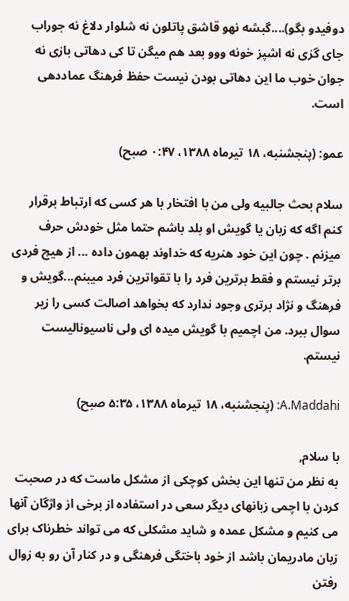دوفیدو بگو)....گبشه نهو قاشق پاتلون نه شلوار دلاغ نه جوراب جای گزی نه اشپز خونه ووو بعد هم میگن تا کی دهاتی بازی نه جوان خوب ما این دهاتی بودن نیست حفظ فرهنگ عماددهی است.

عمو: (پنجشنبه، ۱۸ تیرماه ۱۳۸۸، ۰:۴۷ صبح)

سلام بحث جالبیه ولی من با افتخار با هر کسی که ارتباط برقرار کنم اگه که زبان یا گویش او بلد باشم حتما مثل خودش حرف میزنم . چون این خود هنریه که خداوند بهمون داده ... از هیچ فردی برتر نیستم و فقط برترین فرد را با تقواترین فرد میبنم...گویش و فرهنگ و نژاد برتری وجود ندارد که بخواهد اصالت کسی را زیر سوال ببرد. من اچمیم با گویش میده ای ولی ناسیونالیست نیستم.

A.Maddahi: (پنجشنبه، ۱۸ تیرماه ۱۳۸۸، ۵:۳۵ صبح)

با سلام,
به نظر من تنها این بخش کوچکی از مشکل ماست که در صحبت کردن با اچمی زبانهای دیگر سعی در استفاده از برخی از واژگان آنها می کنیم و مشکل عمده و شاید مشکلی که می تواند خطرناک برای زبان مادریمان باشد از خود باختگی فرهنگی و در کنار آن رو به زوال رفتن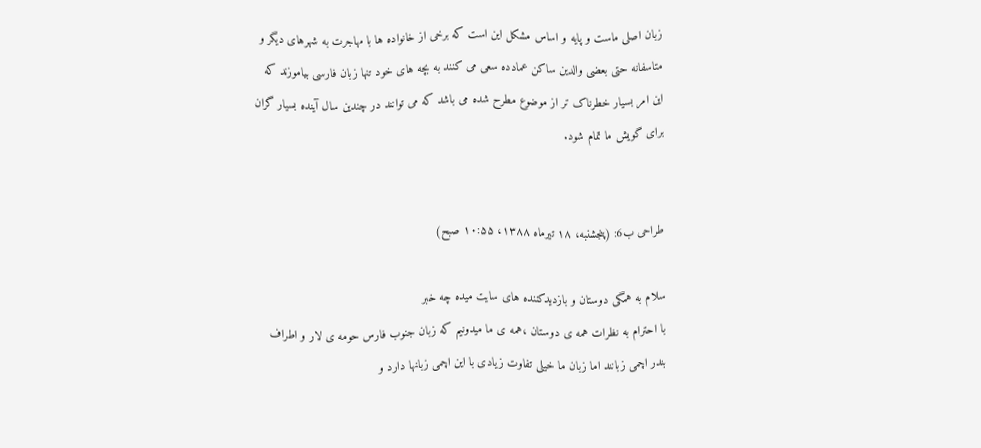زبان اصلی ماست و پایه و اساس مشکل این است که برخی از خانواده ها با مهاجرت به شهرهای دیگر و متاسفانه حتی بعضی والدین ساکن عمادده سعی می کنند به بچه های خود تنها زبان فارسی بیاموزند که این امر بسیار خطرناک تر از موضوع مطرح شده می باشد که می توانند در چندین سال آینده بسیار گران برای گویش ما تمام شود.


طراحی ب6: (پنجشنبه، ۱۸ تیرماه ۱۳۸۸، ۱۰:۵۵ صبح)

سلام به همگی دوستان و بازدیدکننده های سایت میده چه خبر
با احترام به نظرات همه ی دوستان ،همه ی ما میدونیم که زبان جنوب فارس حومه ی لار و اطراف بندر اچمی زبانند اما زبان ما خیلی تفاوت زیادی با این اچمی زبانها دارد و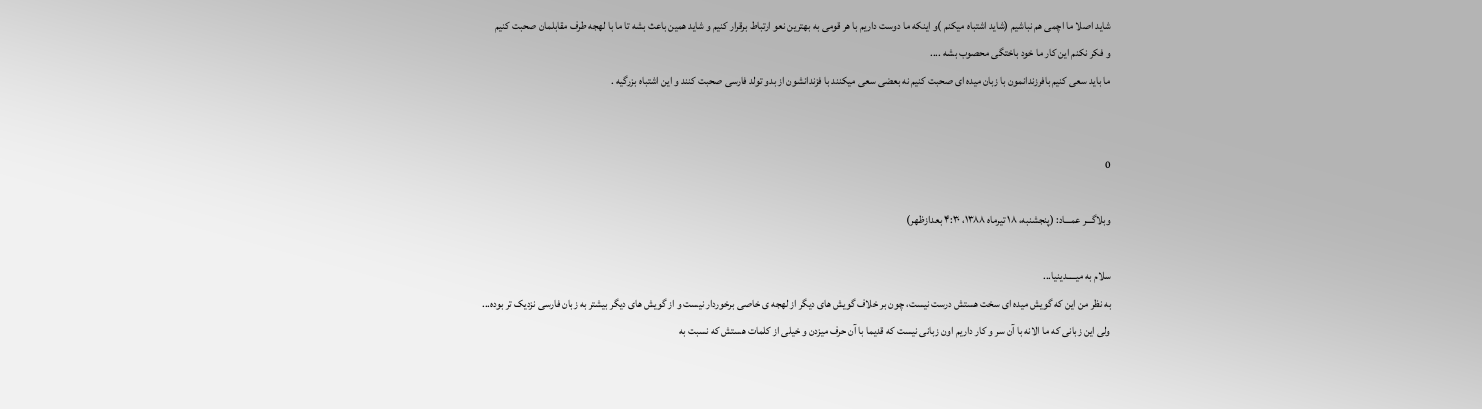شاید اصلا ما اچمی هم نباشیم (شاید اشتباه میکنم )و اینکه ما دوست داریم با هر قومی به بهترین نعو ارتباط برقرار کنیم و شاید همین باعث بشه تا ما با لهجه طرف مقابلمان صحبت کنیم
و فکر نکنم این کار ما خود باختگی محصوب بشه ....
ما باید سعی کنیم بافرزندانمون با زبان میده ای صحبت کنیم نه بعضی سعی میکنند با فزندانشون از بدو تولد فارسی صحبت کنند و این اشتباه بزرگیه .


0

وبلاگـــر عمـــاد: (پنجشنبه، ۱۸ تیرماه ۱۳۸۸، ۴:۳۰ بعدازظهر)

سلام به میـــــدینیا...
به نظر من این که گویش میده ای سخت هستش درست نیست، چون بر خلاف گویش های دیگر از لهجه ی خاصی برخوردار نیست و از گویش های دیگر بیشتر به زبان فارسی نزدیک تر بوده...
ولی این زبانی که ما الانه با آن سر و کار داریم اون زبانی نیست که قدیما با آن حرف میزدن و خیلی از کلمات هستش که نسبت به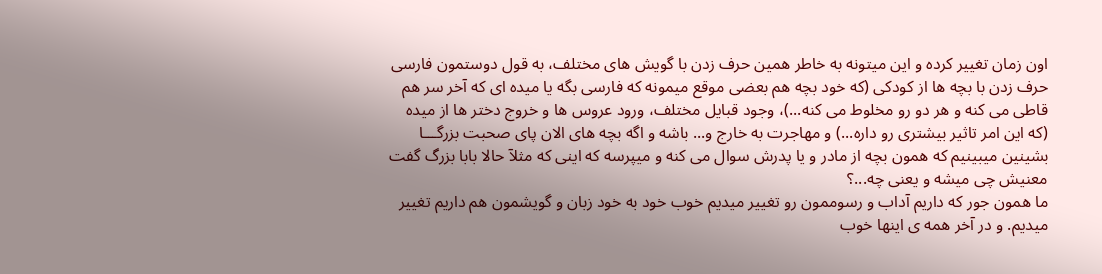اون زمان تغییر کرده و این میتونه به خاطر همین حرف زدن با گویش های مختلف، به قول دوستمون فارسی حرف زدن با بچه ها از کودکی (که خود بچه هم بعضی موقع میمونه که فارسی بگه یا میده ای که آخر سر هم قاطی می کنه و هر دو رو مخلوط می کنه...)، وجود قبایل مختلف، ورود عروس ها و خروج دختر ها از میده (که این امر تاثیر بیشتری رو داره...) و مهاجرت به خارج و... باشه و اگه بچه های الان پای صحبت بزرگـــا بشینین میبینیم که همون بچه از مادر و یا پدرش سوال می کنه و میپرسه که اینی که مثلآ حالا بابا بزرگ گفت معنیش چی میشه و یعنی چه...؟
ما همون جور که داریم آداب و رسوممون رو تغییر میدیم خوب خود به خود زبان و گویشمون هم داریم تغییر میدیم. و در آخر همه ی اینها خوب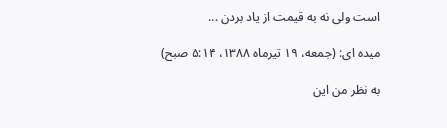است ولی نه به قیمت از یاد بردن ...

میده ای: (جمعه، ۱۹ تیرماه ۱۳۸۸، ۵:۱۴ صبح)

به نظر من این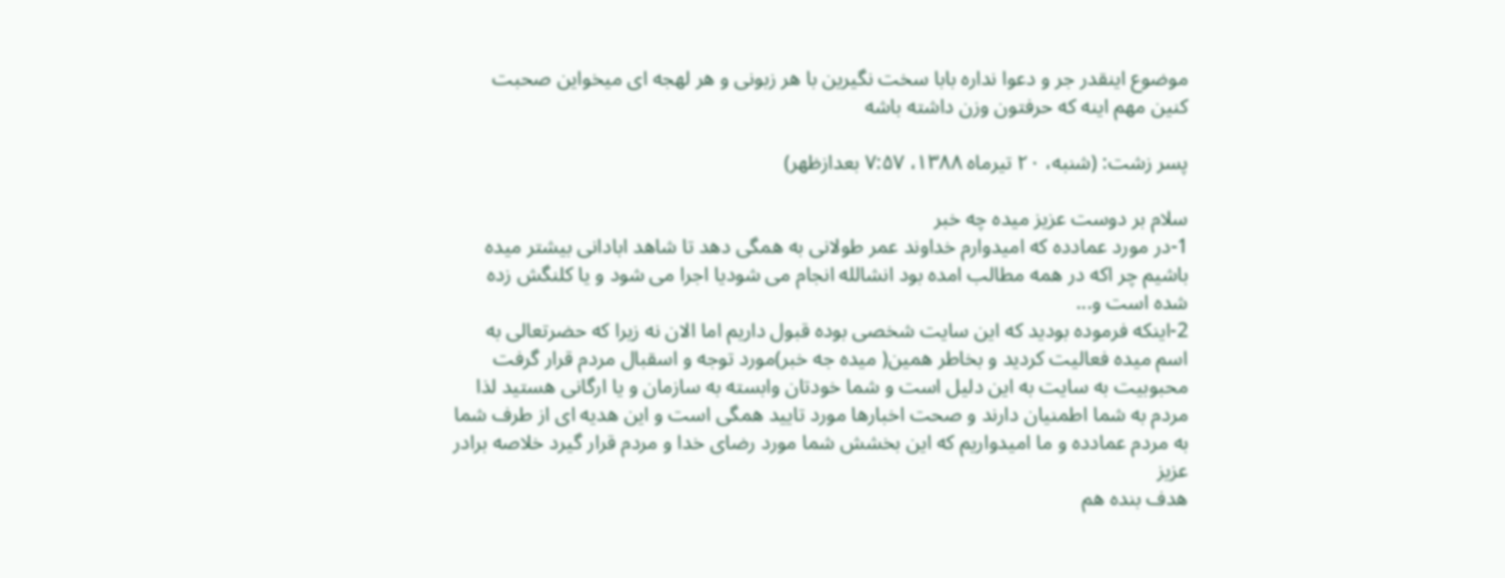موضوع اینقدر جر و دعوا نداره بابا سخت نگیرین با هر زبونی و هر لهجه ای میخواین صحبت کنین مهم اینه که حرفتون وزن داشته باشه

پسر زشت: (شنبه، ۲۰ تیرماه ۱۳۸۸، ۷:۵۷ بعدازظهر)

سلام بر دوست عزيز ميده چه خبر
1-در مورد عمادده كه اميدوارم خداوند عمر طولانى به همگى دهد تا شاهد ابادانى بيشتر ميده باشيم چر اكه در همه مطالب امده بود انشالله انجام مى شوديا اجرا مى شود و يا كلنگش زده شده است و...
2-اينكه فرموده بوديد كه اين سايت شخصى بوده قبول داريم اما الان نه زيرا كه حضرتعالى به اسم ميده فعاليت كرديد و بخاطر همين( ميده جه خبر)مورد توجه و اسقبال مردم قرار گرفت محبوبيت به سايت به اين دليل است و شما خودتان وابسته به سازمان و يا ارگانى هستيد لذا مردم به شما اطمنيان دارند و صحت اخبارها مورد تاييد همگى است و اين هديه اى از طرف شما به مردم عمادده و ما اميدواريم كه اين بخشش شما مورد رضاى خدا و مردم قرار گيرد خلاصه برادر عزيز
هدف بنده هم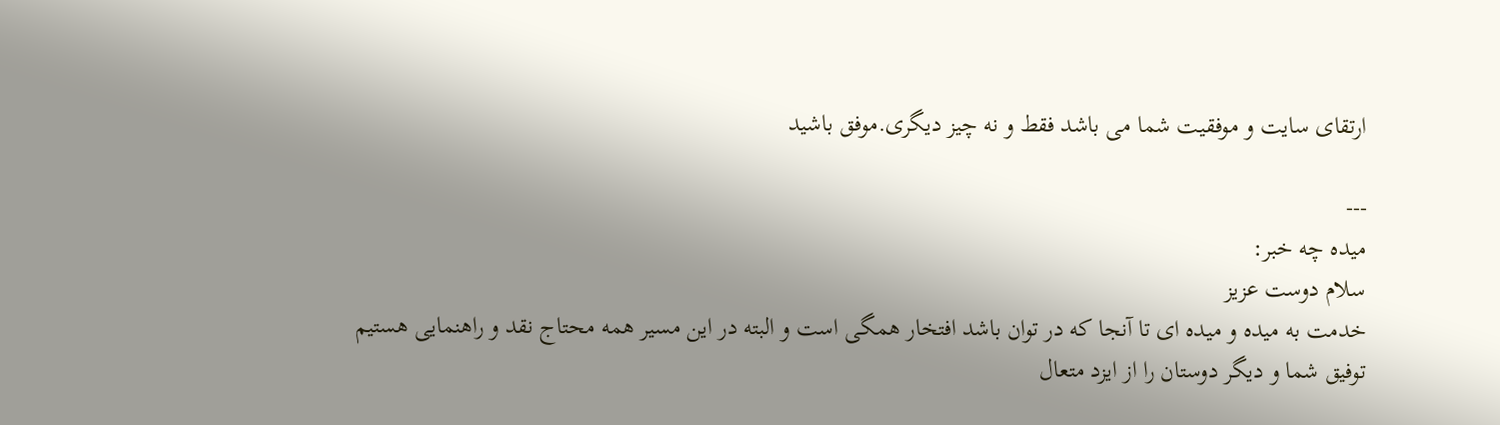ارتقاى سايت و موفقيت شما مى باشد فقط و نه چيز ديگرى.موفق باشيد

---
میده چه خبر:
سلام دوست عزیز
خدمت به میده و میده ای تا آنجا که در توان باشد افتخار همگی است و البته در این مسیر همه محتاج نقد و راهنمایی هستیم
توفیق شما و دیگر دوستان را از ایزد متعال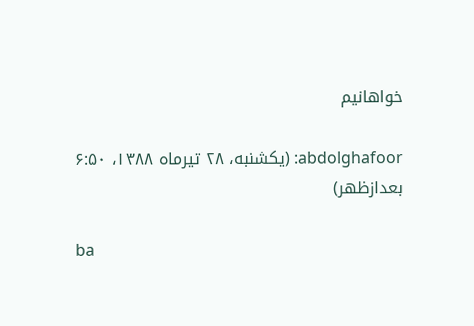خواهانیم

abdolghafoor: (یکشنبه، ۲۸ تیرماه ۱۳۸۸، ۶:۵۰ بعدازظهر)

ba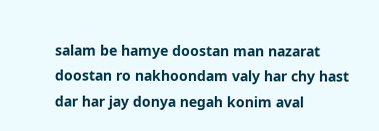salam be hamye doostan man nazarat doostan ro nakhoondam valy har chy hast dar har jay donya negah konim aval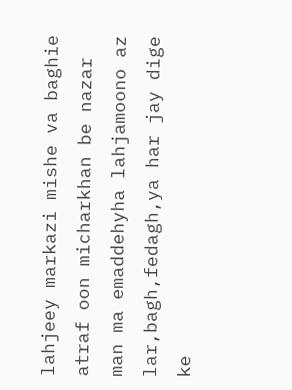lahjeey markazi mishe va baghie atraf oon micharkhan be nazar man ma emaddehyha lahjamoono az lar,bagh,fedagh,ya har jay dige ke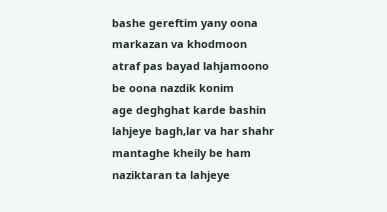bashe gereftim yany oona markazan va khodmoon atraf pas bayad lahjamoono be oona nazdik konim
age deghghat karde bashin lahjeye bagh,lar va har shahr mantaghe kheily be ham naziktaran ta lahjeye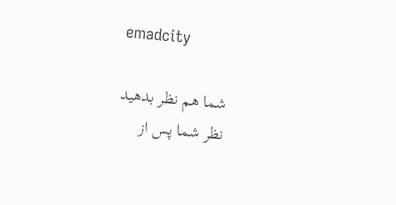emadcity

شما هم نظر بدهید
نظر شما پس از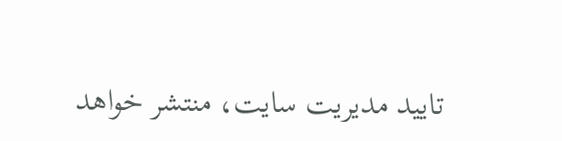تایید مدیریت سایت، منتشر خواهد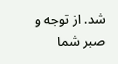شد. از توجه و صبر شما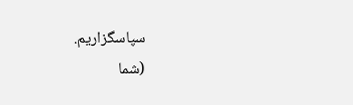سپاسگزاریم.
(شما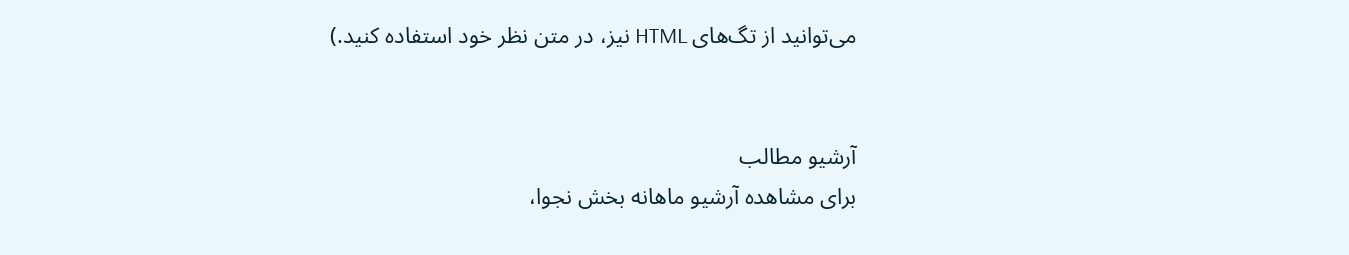می‌توانید از تگ‌های HTML نیز، در متن نظر خود استفاده کنید.)


آرشیو مطالب
برای مشاهده آرشیو ماهانه بخش نجوا،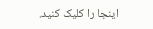اینجا را کلیک کنید.